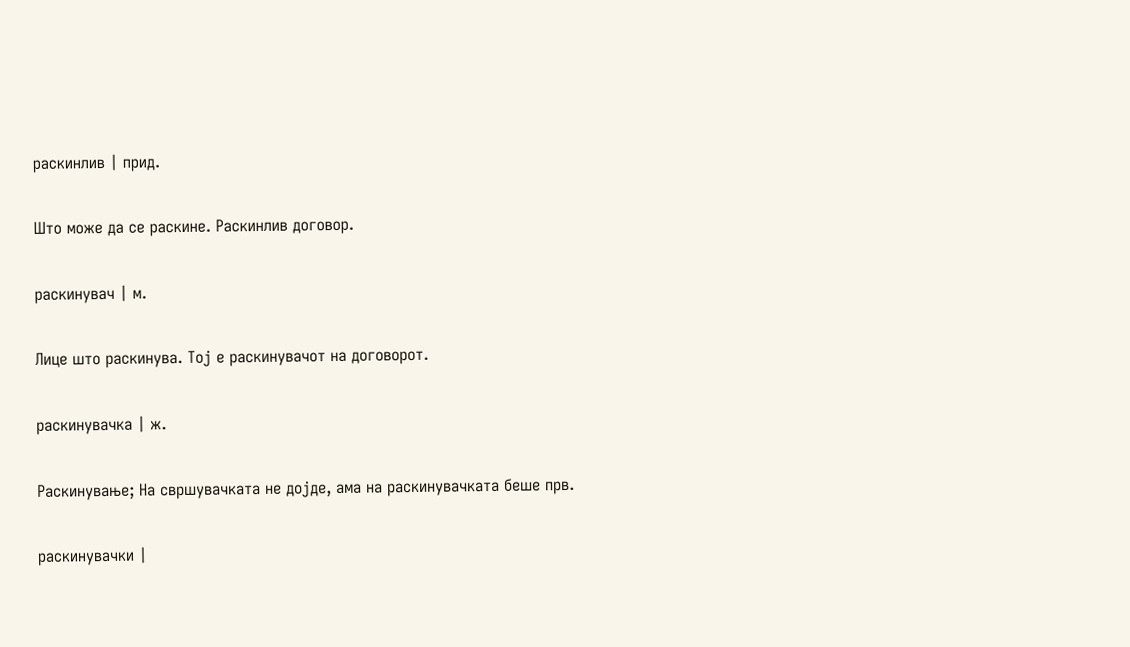раскинлив | прид.

Што може да се раскине. Раскинлив договор.

раскинувач | м.

Лице што раскинува. Тој е раскинувачот на договорот.

раскинувачка | ж.

Раскинување; На свршувачката не дојде, ама на раскинувачката беше прв.

раскинувачки |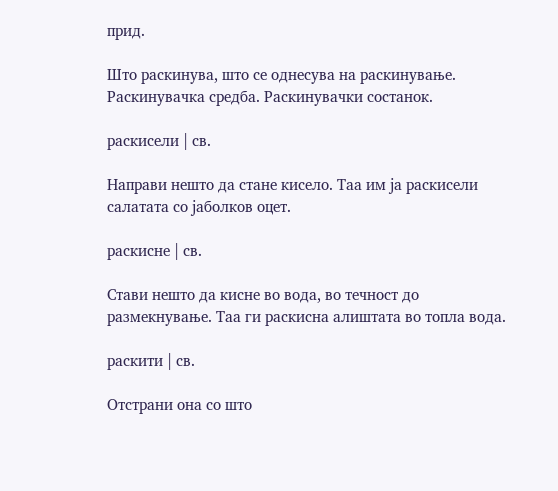прид.

Што раскинува, што се однесува на раскинување. Раскинувачка средба. Раскинувачки состанок.

раскисели | св.

Направи нешто да стане кисело. Таа им ја раскисели салатата со јаболков оцет.

раскисне | св.

Стави нешто да кисне во вода, во течност до размекнување. Таа ги раскисна алиштата во топла вода.

раскити | св.

Отстрани она со што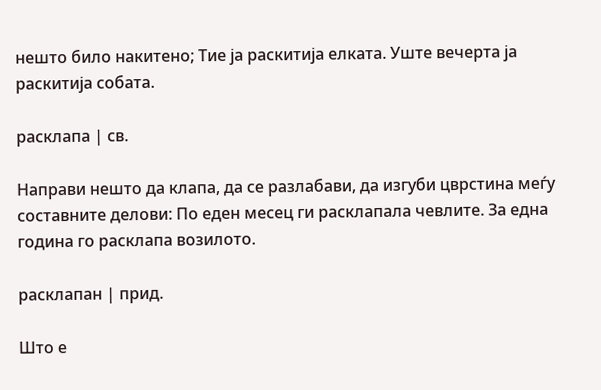нешто било накитено; Тие ја раскитија елката. Уште вечерта ја раскитија собата.

расклапа | св.

Направи нешто да клапа, да се разлабави, да изгуби цврстина меѓу составните делови: По еден месец ги расклапала чевлите. За една година го расклапа возилото.

расклапан | прид.

Што е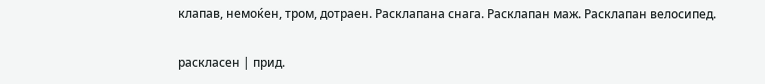клапав, немоќен, тром, дотраен. Расклапана снага. Расклапан маж. Расклапан велосипед.

раскласен | прид.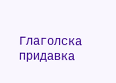Глаголска придавка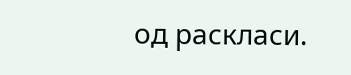од раскласи.